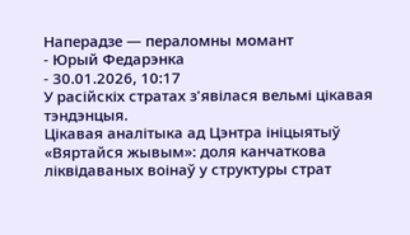Наперадзе — пераломны момант
- Юрый Федарэнка
- 30.01.2026, 10:17
У расійскіх стратах з'явілася вельмі цікавая тэндэнцыя.
Цікавая аналітыка ад Цэнтра ініцыятыў «Вяртайся жывым»: доля канчаткова ліквідаваных воінаў у структуры страт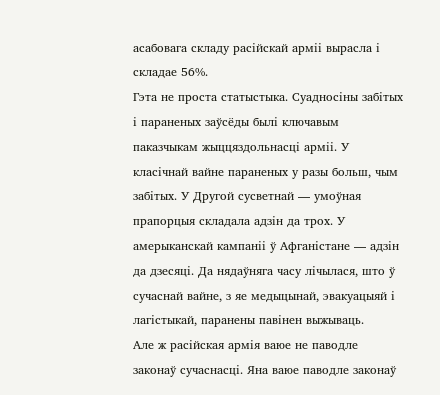асабовага складу расійскай арміі вырасла і складае 56%.
Гэта не проста статыстыка. Суадносіны забітых і параненых заўсёды былі ключавым паказчыкам жыццяздольнасці арміі. У класічнай вайне параненых у разы больш, чым забітых. У Другой сусветнай — умоўная прапорцыя складала адзін да трох. У амерыканскай кампаніі ў Афганістане — адзін да дзесяці. Да нядаўняга часу лічылася, што ў сучаснай вайне, з яе медыцынай, эвакуацыяй і лагістыкай, паранены павінен выжываць.
Але ж расійская армія ваюе не паводле законаў сучаснасці. Яна ваюе паводле законаў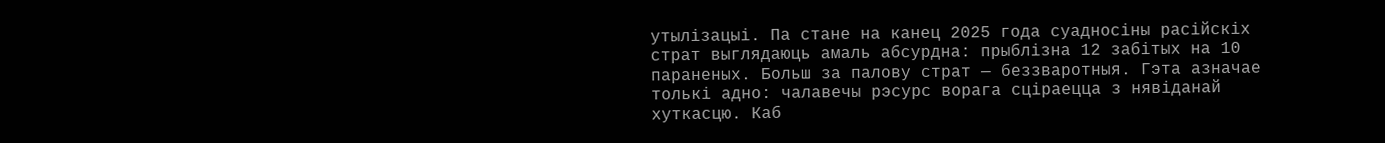утылізацыі. Па стане на канец 2025 года суадносіны расійскіх страт выглядаюць амаль абсурдна: прыблізна 12 забітых на 10 параненых. Больш за палову страт — беззваротныя. Гэта азначае толькі адно: чалавечы рэсурс ворага сціраецца з нявіданай хуткасцю. Каб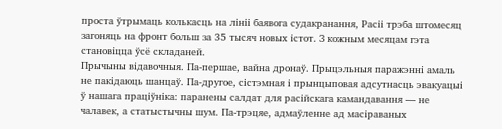проста ўтрымаць колькасць на лініі баявога судакранання, Расіі трэба штомесяц загоняць на фронт больш за 35 тысяч новых істот. З кожным месяцам гэта становіцца ўсё складаней.
Прычыны відавочныя. Па-першае, вайна дронаў. Прыцэльныя паражэнні амаль не пакідаюць шанцаў. Па-другое, сістэмная і прынцыповая адсутнасць эвакуацыі ў нашага праціўніка: паранены салдат для расійскага камандавання — не чалавек, а статыстычны шум. Па-трэцяе, адмаўленне ад масіраваных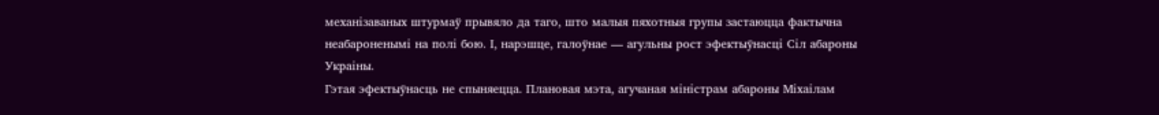механізаваных штурмаў прывяло да таго, што малыя пяхотныя групы застаюцца фактычна неабароненымі на полі бою. І, нарэшце, галоўнае — агульны рост эфектыўнасці Сіл абароны Украіны.
Гэтая эфектыўнасць не спыняецца. Плановая мэта, агучаная міністрам абароны Міхаілам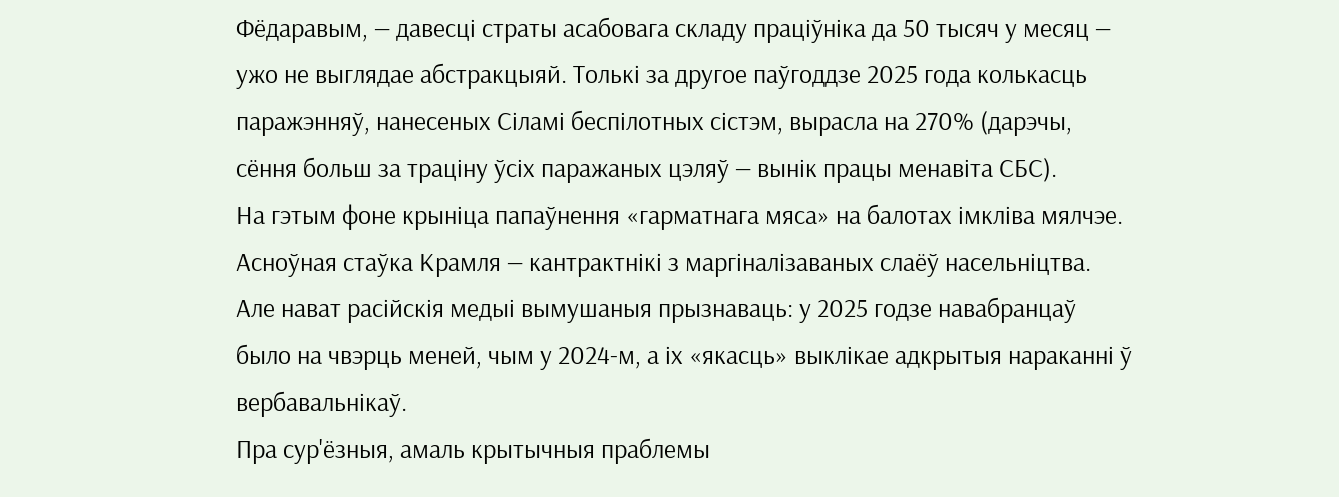Фёдаравым, — давесці страты асабовага складу праціўніка да 50 тысяч у месяц — ужо не выглядае абстракцыяй. Толькі за другое паўгоддзе 2025 года колькасць паражэнняў, нанесеных Сіламі беспілотных сістэм, вырасла на 270% (дарэчы, сёння больш за траціну ўсіх паражаных цэляў — вынік працы менавіта СБС).
На гэтым фоне крыніца папаўнення «гарматнага мяса» на балотах імкліва мялчэе. Асноўная стаўка Крамля — кантрактнікі з маргіналізаваных слаёў насельніцтва. Але нават расійскія медыі вымушаныя прызнаваць: у 2025 годзе навабранцаў было на чвэрць меней, чым у 2024-м, а іх «якасць» выклікае адкрытыя нараканні ў вербавальнікаў.
Пра сур'ёзныя, амаль крытычныя праблемы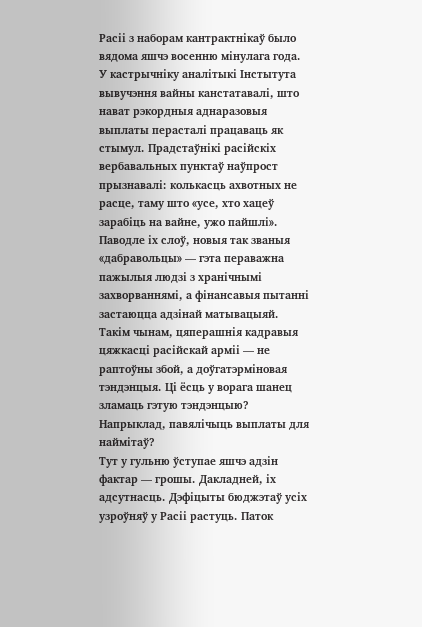Расіі з наборам кантрактнікаў было вядома яшчэ восенню мінулага года. У кастрычніку аналітыкі Інстытута вывучэння вайны канстатавалі, што нават рэкордныя аднаразовыя выплаты перасталі працаваць як стымул. Прадстаўнікі расійскіх вербавальных пунктаў наўпрост прызнавалі: колькасць ахвотных не расце, таму што «усе, хто хацеў зарабіць на вайне, ужо пайшлі».
Паводле іх слоў, новыя так званыя «дабравольцы» — гэта пераважна пажылыя людзі з хранічнымі захворваннямі, а фінансавыя пытанні застаюцца адзінай матывацыяй. Такім чынам, цяперашнія кадравыя цяжкасці расійскай арміі — не раптоўны збой, а доўгатэрміновая тэндэнцыя. Ці ёсць у ворага шанец зламаць гэтую тэндэнцыю? Напрыклад, павялічыць выплаты для наймітаў?
Тут у гульню ўступае яшчэ адзін фактар — грошы. Дакладней, іх адсутнасць. Дэфіцыты бюджэтаў усіх узроўняў у Расіі растуць. Паток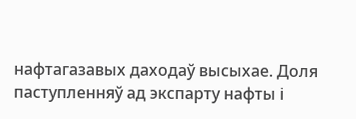нафтагазавых даходаў высыхае. Доля паступленняў ад экспарту нафты і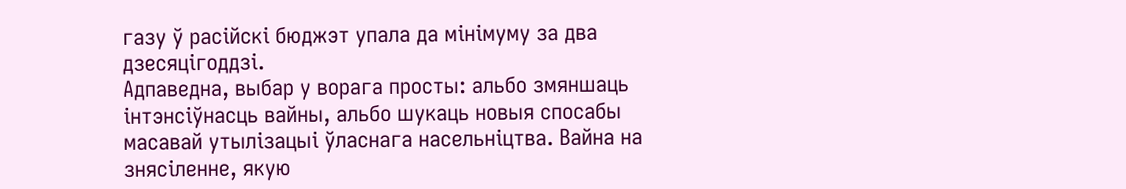газу ў расійскі бюджэт упала да мінімуму за два дзесяцігоддзі.
Адпаведна, выбар у ворага просты: альбо змяншаць інтэнсіўнасць вайны, альбо шукаць новыя спосабы масавай утылізацыі ўласнага насельніцтва. Вайна на знясіленне, якую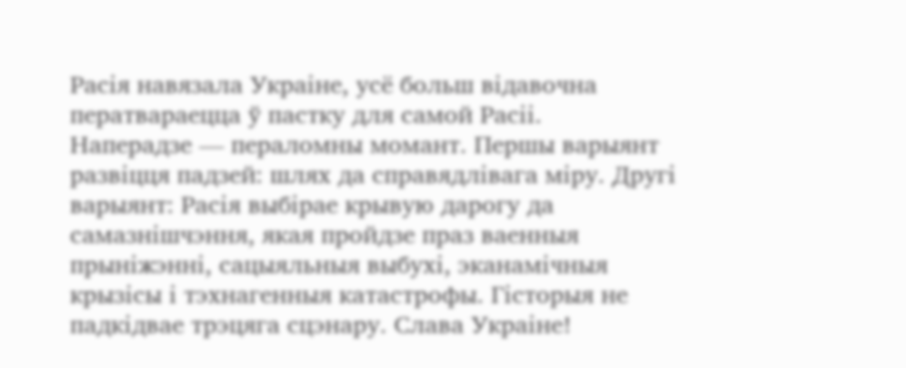Расія навязала Украіне, усё больш відавочна ператвараецца ў пастку для самой Расіі.
Наперадзе — пераломны момант. Першы варыянт развіцця падзей: шлях да справядлівага міру. Другі варыянт: Расія выбірае крывую дарогу да самазнішчэння, якая пройдзе праз ваенныя прыніжэнні, сацыяльныя выбухі, эканамічныя крызісы і тэхнагенныя катастрофы. Гісторыя не падкідвае трэцяга сцэнару. Слава Украіне!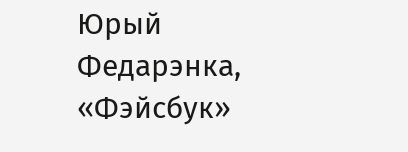Юрый Федарэнка, «Фэйсбук»